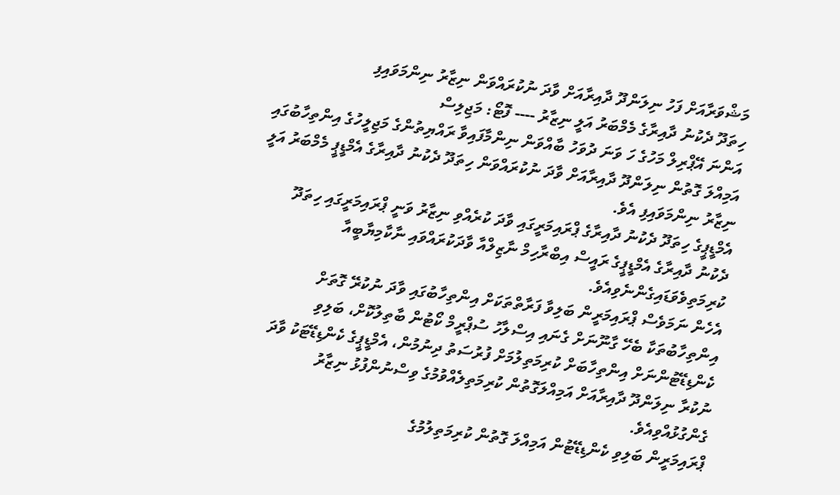މަޝްވަރާއަށް ފަހު ނިލަންދޫ ދާއިރާއަށް ވާދަ ނުކުރައްވަން ނިޒާރު ނިންމަވައިފި
ހިތަދޫ ދެކުނު ދާއިރާގެ މެމްބަރު އަލީ ނިޒާރު ---- ފޮޓޯ: މަޖިލިސް
އަންނަ އޭޕްރިލް މަހުގެ ހަ ވަނަ ދުވަހު ބާއްވަން ނިންމާފައިވާ ރައްޔިތުންގެ މަޖިލީހުގެ އިންތިހާބުގައި އަމިއްލަ ގޮތުން ނިލަންދޫ ދާއިރާއަށް ވާދަ ނުކުރައްވަން ހިތަދޫ ދެކުނު ދާއިރާގެ އެމްޑީޕީ މެމްބަރު އަލީ ނިޒާރު ނިންމަވައިފި އެވެ.
އެމްޑީޕީގެ ހިތަދޫ ދެކުނު ދާއިރާގެ ޕްރައިމަރީގައި ވާދަ ކުރެއްވި ނިޒާރު ވަނީ ޕްރައިމަރީގައި ހިތަދޫ ދެކުނު ދާއިރާގެ އެމްޑީޕީގެ ރައީސް އިބްރާހިމް ނާޒިލްއާ ވާދަކުރައްވައި ނާކާމިޔާބީއާ ކުރިމަތިވެވަޑައިގެންނެވިއެވެ.
އެހެން ނަމަވެސް ޕްރައިމަރީން ބަލިވާ ފަރާތްތަކަށް އިންތިހާބުގައި ވާދަ ނުކުރޭ ގޮތަށް އިންތިހާބުތަކާ ބެހޭ ގާނޫނަށް ގެނައި އިސްލާހު ސުޕްރީމް ކޯޓުން ބާތިލުކޮށް، ބަލިވި ކެންޑިޑޭޓުންނަށް އިންތިހާބަށް ކުރިމަތިލުމަށް ފުރުސަތު ދިނުމުން، އެމްޑީޕީގެ ކެންޑިޑޭޓަކު ވާދަ ނުކުރާ ނިލަންދޫ ދާއިރާއަށް އަމިއްލަގޮތުން ކުރިމަތިލެއްވުމުގެ ވިސްނުންފުޅު ނިޒާރު ގެންގުޅުއްވިއެވެ.
ޕްރައިމަރީން ބަލިވި ކެންޑިޑޭޓުން އަމިއްލަ ގޮތުން ކުރިމަތިލުމުގެ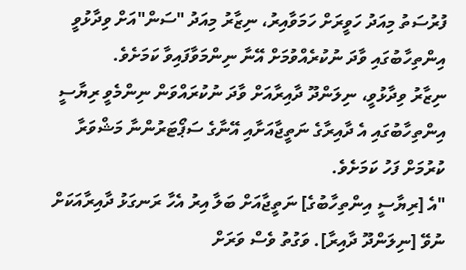ފުރުސަތު މިއަދު ހަވީރަށް ހަމަވާއިރު، ނިޒާރު މިއަދު "ސަން"އަށް ވިދާޅުވީ އިންތިހާބުގައި ވާދަ ނުކުރެއްވުމަށް އޭނާ ނިންމަވާފައިވާ ކަމަށެވެ.
ނިޒާރު ވިދާޅުވީ، ނިލަންދޫ ދާއިރާއަށް ވާދަ ނުކުރައްވަން ނިންމެވީ ރިޔާސީ އިންތިހާބުގައި އެ ދާއިރާގެ ނަތީޖާއަށާއި އޭނާގެ ސަޕޯޓަރުންނާ މަޝްވަރާ ކުރުމަށް ފަހު ކަމަށެވެ.
"އެ [ރިޔާސީ އިންތިހާބުގެ] ނަތީޖާއަށް ބަލާ އިރު އެހާ ރަނގަޅު ދާއިރާއަކަށް ނުވޭ [ނިލަންދޫ ދާއިރާ]. ވަގުތު ވެސް ވަރަށް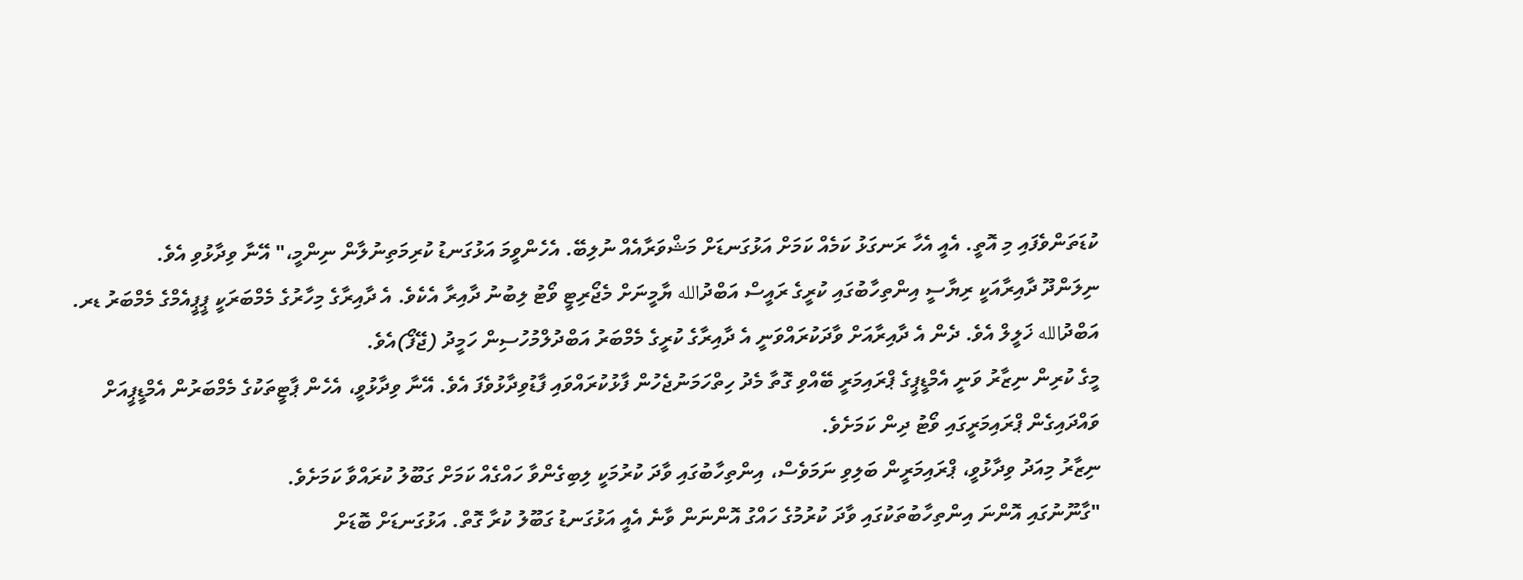ކުޑަތަންވެފައި މި އޮތީ. އެއީ އެހާ ރަނގަޅު ކަމެއް ކަމަށް އަޅުގަނޑަށް މަޝްވަރާއެއް ނުލިބޭ. އެހެންވީމަ އަޅުގަނޑު ކުރިމަތިނުލާން ނިންމީ،" އޭނާ ވިދާޅުވި އެވެ.
ނިލަންދޫ ދާއިރާއަކީ ރިޔާސީ އިންތިހާބުގައި ކުރީގެ ރައީސް އަބްދުالله ޔާމީނަށް މެޖޯރިޓީ ވޯޓު ލިބުނު ދާއިރާ އެކެވެ. އެ ދާއިރާގެ މިހާރުގެ މެމްބަރަކީ ޕީޕީއެމްގެ މެމްބަރު ޑރ. އަބްދުالله ޚަލީލް އެވެ. ދެން އެ ދާއިރާއަށް ވާދަކުރައްވަނީ އެ ދާއިރާގެ ކުރީގެ މެމްބަރު އަބްދުލްމުހުސިން ހަމީދު (ޖޭފޯ)އެވެ.
މީގެ ކުރިން ނިޒާރު ވަނީ އެމްޑީޕީގެ ޕްރައިމަރީ ބޭއްވި ގޮތާ މެދު ހިތްހަމަނުޖެހުން ފާޅުކުރައްވައި ފާޑުވިދާޅުވެފަ އެވެ. އޭނާ ވިދާޅުވީ، އެހެން ޕާޓީތަކުގެ މެމްބަރުން އެމްޑީޕީއަށް ވައްދައިގެން ޕްރައިމަރީގައި ވޯޓު ދިން ކަމަށެވެ.
ނިޒާރު މިއަދު ވިދާޅުވީ، ޕްރައިމަރީން ބަލިވި ނަމަވެސް، އިންތިހާބުގައި ވާދަ ކުރުމަކީ ލިބިގެންވާ ހައްގެއް ކަމަށް ގަބޫލު ކުރައްވާ ކަމަށެވެ.
"ގާނޫނުގައި އޮންނަ އިންތިހާބުތަކުގައި ވާދަ ކުރުމުގެ ހައްގު އޮންނަން ވާނެ އެއީ އަޅުގަނޑު ގަބޫލު ކުރާ ގޮތް. އަޅުގަނޑަށް ބޮޑަށް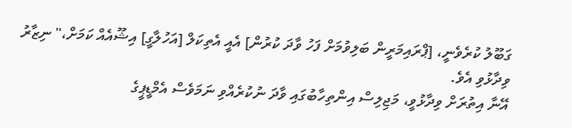ގަބޫލު ކުރެވެނީ، [ޕްރައިމަރީން ބަލިވުމަށް ފަހު ވާދަ ކުރުން] އެއީ އެތިކަލް [އަހުލާގީ] އިޝޫއެއް ކަމަށް،" ނިޒާރު ވިދާޅުވި އެވެ.
އޭނާ އިތުރަށް ވިދާޅުވީ، މަޖިލިސް އިންތިހާބުގައި ވާދަ ނުކުރެއްވި ނަމަވެސް އެމްޑީޕީގެ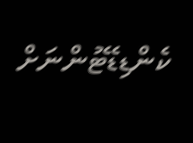ކެންޑިޑޭޓުންނަށް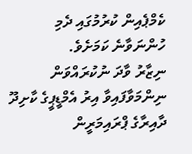ކެމްޕެއިން ކުރުމުގައި ދެމި ހުންނަވާނެ ކަމަށެވެ.
ނިޒާރު ވާދަ ނުކުރައްވަން ނިންމަވާފައިވާ އިރު އެމްޑީޕީގެ ކާށިދޫ ދާއިރާގެ ޕްރައިމަރީން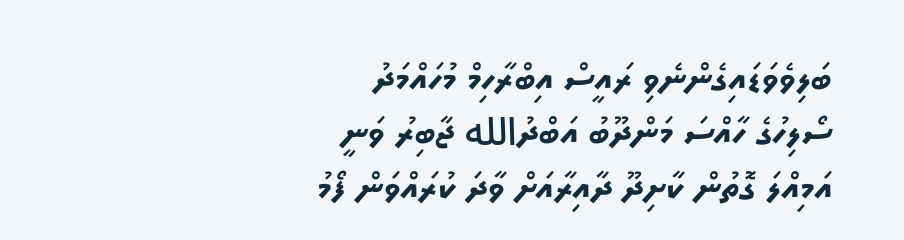ބަލިވެވަޑައިގެންނެވި ރައީސް އިބްރާހިމް މުހައްމަދު ސޯލިހުގެ ހާއްސަ މަންދޫބު އަބްދުالله ޖާބިރު ވަނީ އަމިއްލަ ގޮތުން ކާށިދޫ ދާއިރާއަށް ވާދަ ކުރައްވަން ފޯމު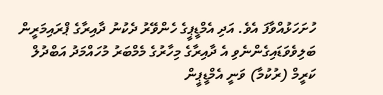ހުށަހަޅުއްވާފަ އެވެ. އަދި އެމްޑީޕީގެ ހެންވޭރު ދެކުނު ދާއިރާގެ ޕްރައިމަރީން ބަލިވެވަޑައިގެންނެވި އެ ދާއިރާގެ މިހާރުގެ މެމްބަރު މުހައްމަދު އަބްދުލް ކަރީމް (ރުކުމާ) ވަނީ އެމްޑީޕީން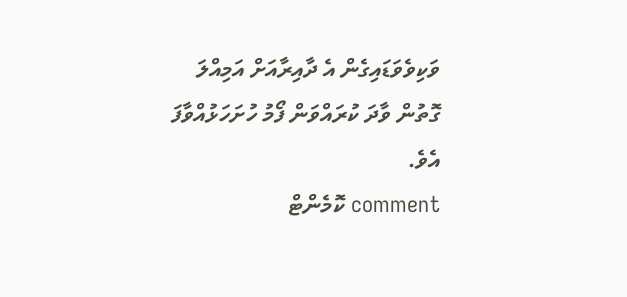ވަކިވެވަޑައިގެން އެ ދާއިރާއަށް އަމިއްލަ ގޮތުން ވާދަ ކުރައްވަން ފޯމު ހުށަހަޅުއްވާފަ އެވެ.
comment ކޮމެންޓް